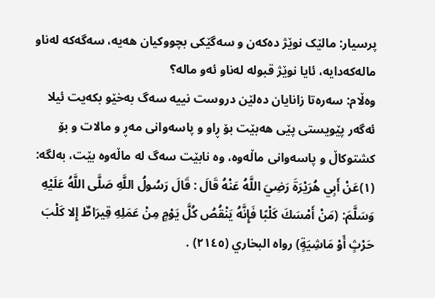پرسیار: مالێک نوێژ دەکەن و سەگێکی بچووکیان هەیە، سەگەکە لەناو مالەکەدایە، ئایا نوێژ قبولە لەناو ئەو مالە؟
وەڵام: سەرەتا زانایان دەلێن دروست نییە سەگ بەخێو بکەیت ئیلا ئەگەر پێویستی پێی ھەبێت بۆ ڕاو و پاسەوانی مەڕ و مالات و بۆ کشتوکاڵ و پاسەوانی ماڵەوە، وە نابێت سەگ لە ماڵەوە بێت، بەلگە:
(١)عَنْ أَبِي هُرَيْرَةَ رَضِيَ اللَّهُ عَنْهُ قَالَ : قَالَ رَسُولُ اللَّهِ صَلَّى اللَّهُ عَلَيْهِ وَسَلَّمَ: (مَنْ أَمْسَكَ كَلْبًا فَإِنَّهُ يَنْقُصُ كُلَّ يَوْمٍ مِنْ عَمَلِهِ قِيرَاطٌ إِلا كَلْبَ حَرْثٍ أَوْ مَاشِيَةٍ) رواە البخاري (٢١٤٥) .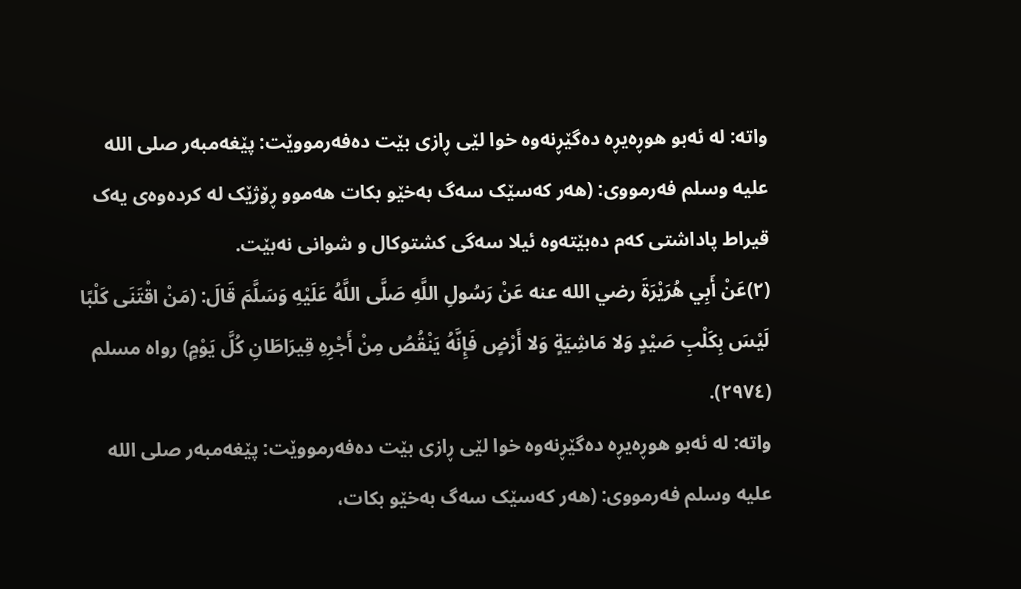واتە: لە ئەبو هوڕەیڕە دەگێڕنەوە خوا لێی ڕازی بێت دەفەرمووێت: پێغەمبەر صلی اللە علیە وسلم فەرمووی: (ھەر کەسێک سەگ بەخێو بکات ھەموو ڕۆژێک لە کردەوەی یەک قیراط پاداشتی کەم دەبێتەوە ئیلا سەگی کشتوکال و شوانی نەبێت.
(٢)عَنْ أَبِي هُرَيْرَةَ رضي الله عنه عَنْ رَسُولِ اللَّهِ صَلَّى اللَّهُ عَلَيْهِ وَسَلَّمَ قَالَ: (مَنْ اقْتَنَى كَلْبًا لَيْسَ بِكَلْبِ صَيْدٍ وَلا مَاشِيَةٍ وَلا أَرْضٍ فَإِنَّهُ يَنْقُصُ مِنْ أَجْرِهِ قِيرَاطَانِ كُلَّ يَوْمٍ) رواە مسلم (٢٩٧٤).
واتە: لە ئەبو هوڕەیڕە دەگێڕنەوە خوا لێی ڕازی بێت دەفەرمووێت: پێغەمبەر صلی اللە علیە وسلم فەرمووی: (ھەر کەسێک سەگ بەخێو بکات،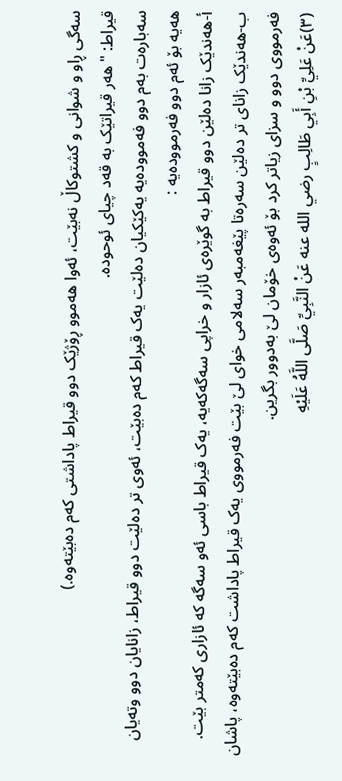سەگی ڕاو و شوانی و کشتوکاڵ نەبێت، ئەوا ھەموو ڕۆژێک دوو قیراط پاداشتی کەم دەبێتەوە.)
قیراط: "هەر قیراتێک بە قەد چیای ئوحودە.
سەبارەت بەم دوو فەموودەیە یەکێکیان دەلێت یەک قیراط كەم دەبێت، ئەوی تر دەلێت دوو قیراط، زانایان دوو وتەیان ھەیە بۆ ئەم دوو فەرموودەیە :
أ-ھەندێک زانا دەلێن دوو قیراط بە گوێرەی ئازار و خراپی سەگەکەیە، یەک قیراط باسی ئەو سەگە کە ئازاری کەمتر بێت.
ب-ھەندێک زانای تر دەلێن سەرەتا پێغەمبەر سەلامی خوای لێ بێت فەرمووی یەک قیراط پاداشت کەم دەبێتەوە، پاشان فەرمووی دوو و سزای زیاتر کرد بۆ ئەوەی خۆمان لێ بەدوور بگرین.
(٣)عَنْ عَلِيِّ بْنِ أَبِي طَالِبٍ رضي الله عنه عَنْ النَّبِيِّ صَلَّى اللَّهُ عَلَيْهِ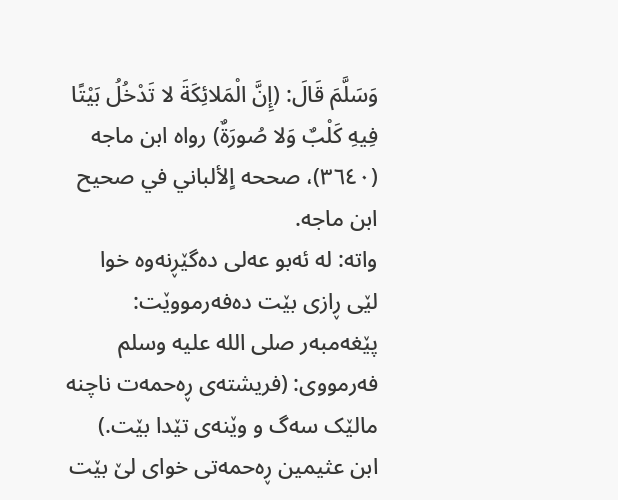وَسَلَّمَ قَالَ: (إِنَّ الْمَلائِكَةَ لا تَدْخُلُ بَيْتًا فِيهِ كَلْبٌ وَلا صُورَةٌ) رواە ابن ماجه (٣٦٤٠)، صححه اٍلألباني في صحيح ابن ماجه.
واتە: لە ئەبو عەلی دەگێڕنەوە خوا لێی ڕازی بێت دەفەرمووێت: پێغەمبەر صلی اللە علیە وسلم فەرمووی: (فریشتەی ڕەحمەت ناچنە مالێک سەگ و وێنەی تێدا بێت.)
ابن عثیمین ڕەحمەتی خوای لێ بێت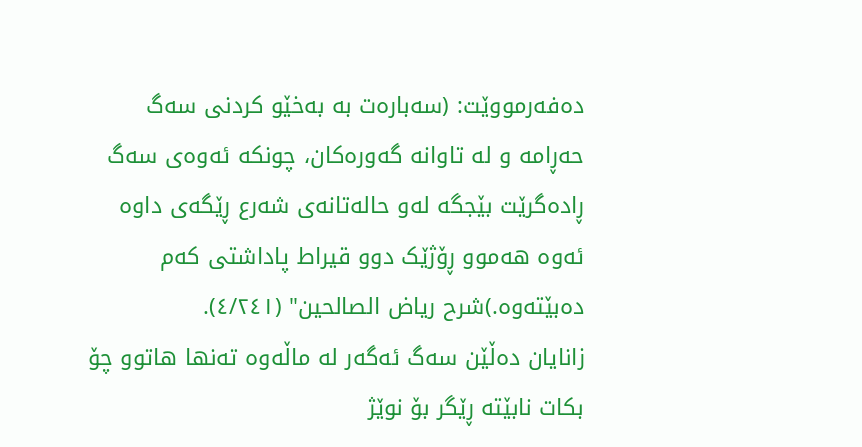دەفەرمووێت: (سەبارەت بە بەخێو کردنی سەگ حەڕامە و لە تاوانە گەورەکان، چونکە ئەوەی سەگ ڕادەگرێت بێجگە لەو حالەتانەی شەرع ڕێگەی داوە ئەوە ھەموو ڕۆژێک دوو قیراط پاداشتی کەم دەبێتەوە.)شرح رياض الصالحين" (٤/٢٤١).
زانایان دەڵێن سەگ ئەگەر لە ماڵەوە تەنها هاتوو چۆ بکات نابێتە ڕێگر بۆ نوێژ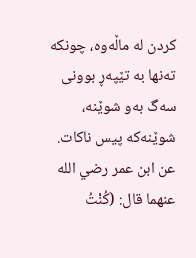کردن لە ماڵەوە، چونکە تەنها بە تێپەڕ بوونی سەگ بەو شوێنە، شوێنەکە پیس ناکات.
عن ابن عمر رضي الله عنهما قال: (كُنْتُ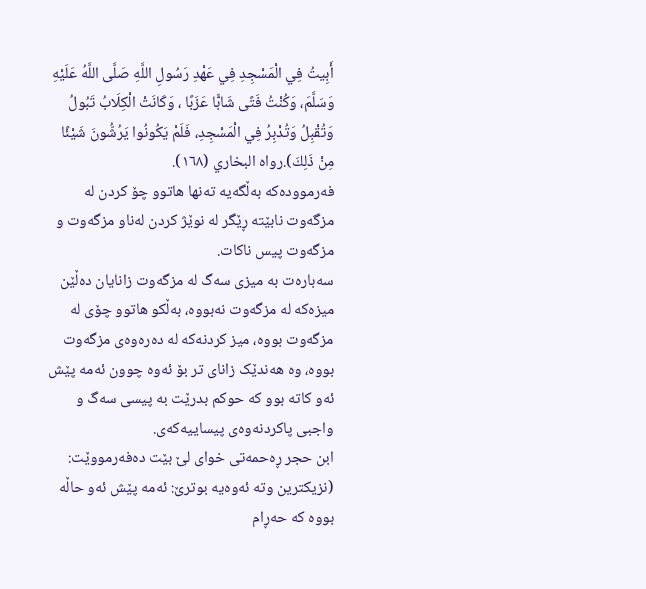أَبِيتُ فِي الْمَسْجِدِ فِي عَهْدِ رَسُولِ اللَّهِ صَلَّى اللَّهُ عَلَيْهِ وَسَلَّمَ، وَكُنْتُ فَتًى شَابًّا عَزَبًا ، وَكَانَتْ الْكِلَابُ تَبُولُ وَتُقْبِلُ وَتُدْبِرُ فِي الْمَسْجِدِ، فَلَمْ يَكُونُوا يَرُشُّونَ شَيْئًا مِنْ ذَلِكَ).رواە البخاري (١٦٨).
فەرموودەکە بەڵگەیە تەنها هاتوو چۆ کردن لە مزگەوت نابێتە ڕێگر لە نوێژ کردن لەناو مزگەوت و مزگەوت پیس ناکات.
سەبارەت بە میزی سەگ لە مزگەوت زانایان دەڵێن میزەکە لە مزگەوت نەبووە، بەڵکو هاتوو چۆی لە مزگەوت بووە، میز کردنەکە لە دەرەوەی مزگەوت بووە، وە هەندێک زانای تر بۆ ئەوە چوون ئەمە پێش ئەو کاتە بوو کە حوکم بدرێت بە پیسی سەگ و واجبی پاکردنەوەی پیساییەکەی.
ابن حجر ڕەحمەتی خوای لێ بێت دەفەرمووێت: (نزیکترین وتە ئەوەیە بوترێ: ئەمە پێش ئەو حاڵە بووە کە حەڕام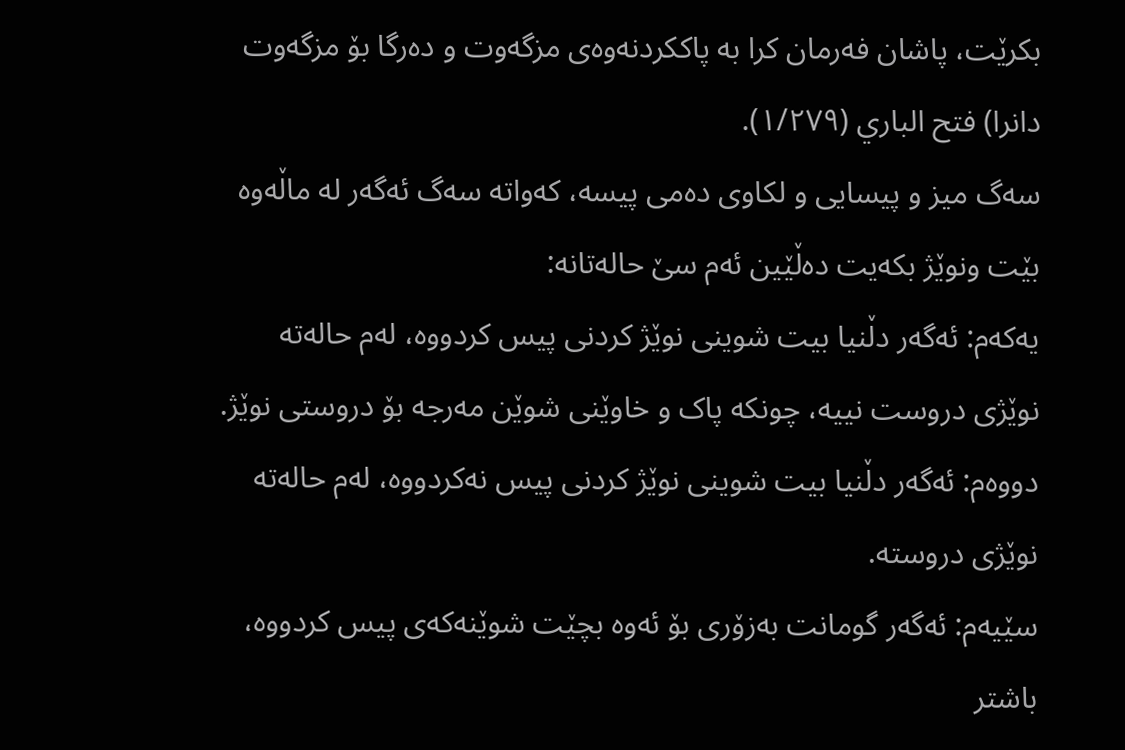بکرێت، پاشان فەرمان کرا بە پاککردنەوەی مزگەوت و دەرگا بۆ مزگەوت دانرا) فتح الباري (١/٢٧٩).
سەگ میز و پیسایی و لکاوی دەمی پیسە، کەواتە سەگ ئەگەر لە ماڵەوە بێت ونوێژ بکەیت دەڵێین ئەم سێ حالەتانە:
یەکەم: ئەگەر دڵنیا بیت شوینی نوێژ کردنی پیس کردووە، لەم حالەتە نوێژی دروست نییە، چونکە پاک و خاوێنی شوێن مەرجە بۆ دروستی نوێژ.
دووەم: ئەگەر دڵنیا بیت شوینی نوێژ کردنی پیس نەکردووە، لەم حالەتە نوێژی دروستە.
سێیەم: ئەگەر گومانت بەزۆری بۆ ئەوە بچێت شوێنەکەی پیس کردووە، باشتر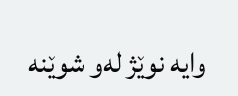وایە نوێژ لەو شوێنە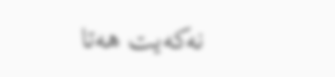نەکەیت هەتا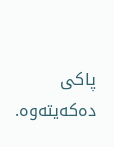پاکی دەکەیتەوە.